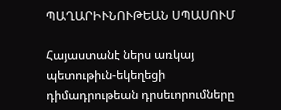ՊԱՂԱՐԻՒՆՈՒԹԵԱՆ ՍՊԱՍՈՒՄ

Հայաստանէ ներս առկայ պետութիւն-եկեղեցի դիմադրութեան դրսեւորումները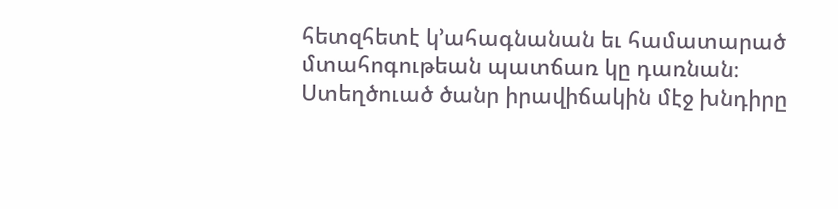հետզհետէ կ՚ահագնանան եւ համատարած մտահոգութեան պատճառ կը դառնան։ Ստեղծուած ծանր իրավիճակին մէջ խնդիրը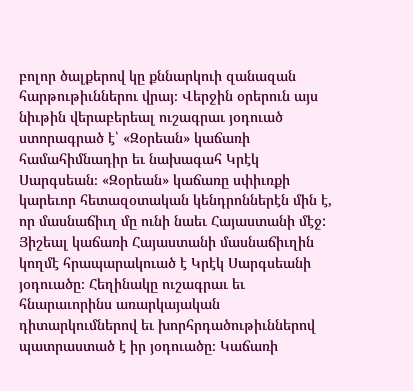բոլոր ծալքերով կը քննարկուի զանազան հարթութիւններու վրայ։ Վերջին օրերուն այս նիւթին վերաբերեալ ուշագրաւ յօդուած ստորագրած է՝ «Զօրեան» կաճառի համահիմնադիր եւ նախագահ Կրէկ Սարգսեան։ «Զօրեան» կաճառը սփիւռքի կարեւոր հետազօտական կենդրոններէն մին է, որ մասնաճիւղ մը ունի նաեւ Հայաստանի մէջ: Յիշեալ կաճառի Հայաստանի մասնաճիւղին կողմէ հրապարակուած է Կրէկ Սարգսեանի յօդուածը։ Հեղինակը ուշագրաւ եւ հնարաւորինս առարկայական դիտարկումներով եւ խորհրդածութիւններով պատրաստած է իր յօդուածը։ Կաճառի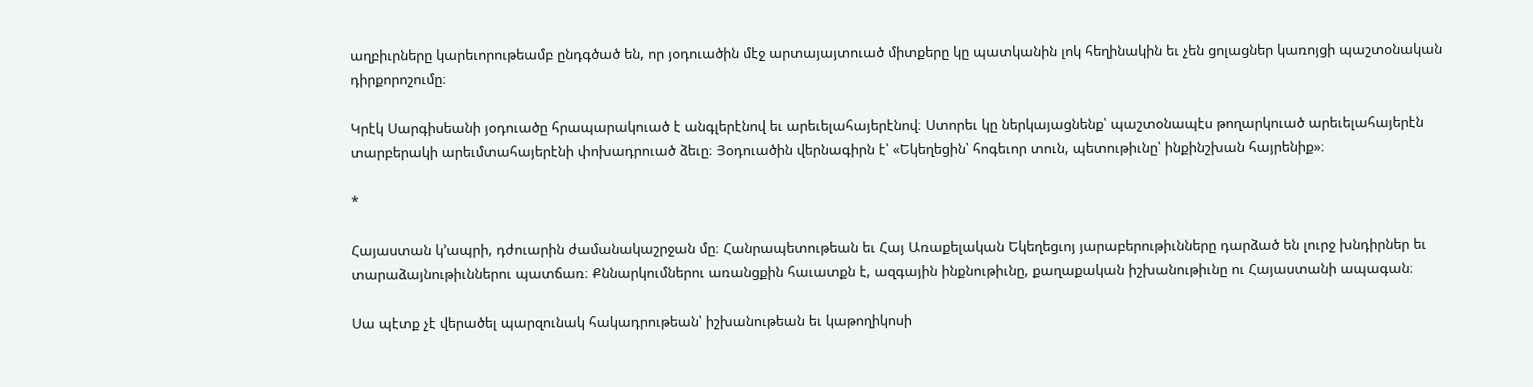աղբիւրները կարեւորութեամբ ընդգծած են, որ յօդուածին մէջ արտայայտուած միտքերը կը պատկանին լոկ հեղինակին եւ չեն ցոլացներ կառոյցի պաշտօնական դիրքորոշումը։

Կրէկ Սարգիսեանի յօդուածը հրապարակուած է անգլերէնով եւ արեւելահայերէնով։ Ստորեւ կը ներկայացնենք՝ պաշտօնապէս թողարկուած արեւելահայերէն տարբերակի արեւմտահայերէնի փոխադրուած ձեւը։ Յօդուածին վերնագիրն է՝ «Եկեղեցին՝ հոգեւոր տուն, պետութիւնը՝ ինքինշխան հայրենիք»։

*

Հայաստան կ՚ապրի, դժուարին ժամանակաշրջան մը։ Հանրապետութեան եւ Հայ Առաքելական Եկեղեցւոյ յարաբերութիւնները դարձած են լուրջ խնդիրներ եւ տարաձայնութիւններու պատճառ։ Քննարկումներու առանցքին հաւատքն է, ազգային ինքնութիւնը, քաղաքական իշխանութիւնը ու Հայաստանի ապագան։

Սա պէտք չէ վերածել պարզունակ հակադրութեան՝ իշխանութեան եւ կաթողիկոսի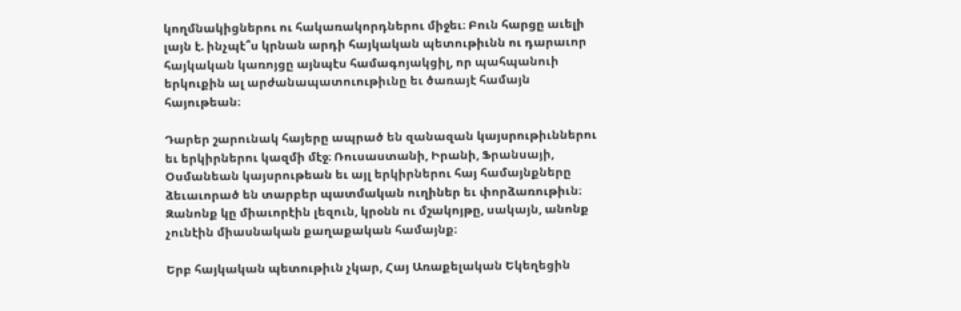կողմնակիցներու ու հակառակորդներու միջեւ։ Բուն հարցը աւելի լայն է. ինչպէ՞ս կրնան արդի հայկական պետութիւնն ու դարաւոր հայկական կառոյցը այնպէս համագոյակցիլ, որ պահպանուի երկուքին ալ արժանապատուութիւնը եւ ծառայէ համայն հայութեան։

Դարեր շարունակ հայերը ապրած են զանազան կայսրութիւններու եւ երկիրներու կազմի մէջ։ Ռուսաստանի, Իրանի, Ֆրանսայի, Օսմանեան կայսրութեան եւ այլ երկիրներու հայ համայնքները ձեւաւորած են տարբեր պատմական ուղիներ եւ փորձառութիւն։ Զանոնք կը միաւորէին լեզուն, կրօնն ու մշակոյթը, սակայն, անոնք չունէին միասնական քաղաքական համայնք։

Երբ հայկական պետութիւն չկար, Հայ Առաքելական Եկեղեցին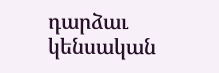դարձաւ կենսական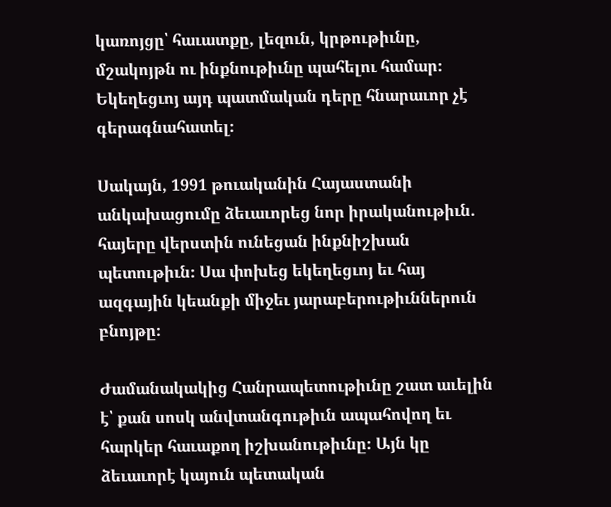կառոյցը՝ հաւատքը, լեզուն, կրթութիւնը, մշակոյթն ու ինքնութիւնը պահելու համար։ Եկեղեցւոյ այդ պատմական դերը հնարաւոր չէ գերագնահատել։

Սակայն, 1991 թուականին Հայաստանի անկախացումը ձեւաւորեց նոր իրականութիւն. հայերը վերստին ունեցան ինքնիշխան պետութիւն։ Սա փոխեց եկեղեցւոյ եւ հայ ազգային կեանքի միջեւ յարաբերութիւններուն բնոյթը։

Ժամանակակից Հանրապետութիւնը շատ աւելին է՝ քան սոսկ անվտանգութիւն ապահովող եւ հարկեր հաւաքող իշխանութիւնը։ Այն կը ձեւաւորէ կայուն պետական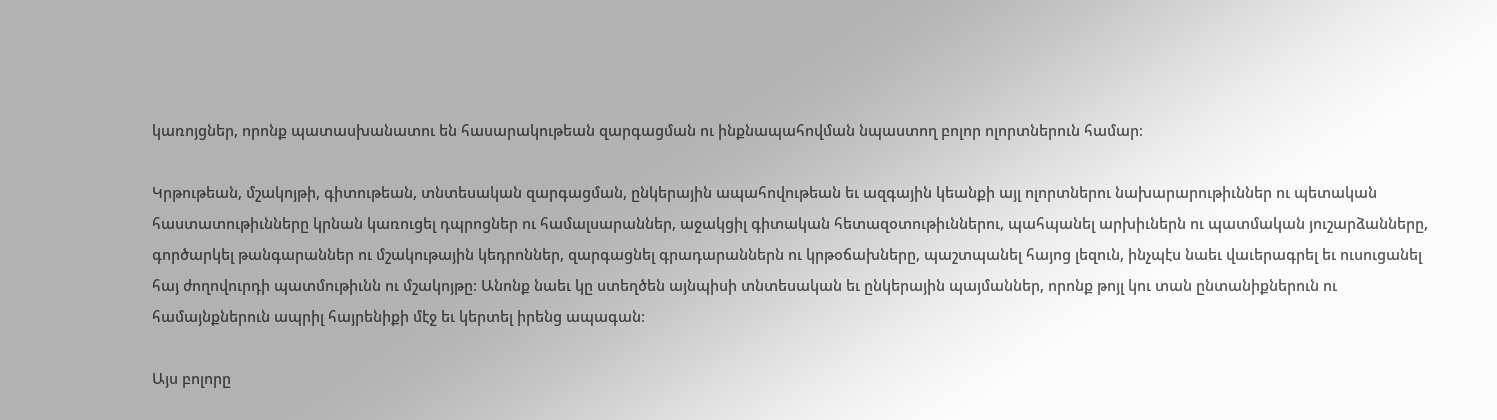կառոյցներ, որոնք պատասխանատու են հասարակութեան զարգացման ու ինքնապահովման նպաստող բոլոր ոլորտներուն համար։

Կրթութեան, մշակոյթի, գիտութեան, տնտեսական զարգացման, ընկերային ապահովութեան եւ ազգային կեանքի այլ ոլորտներու նախարարութիւններ ու պետական հաստատութիւնները կրնան կառուցել դպրոցներ ու համալսարաններ, աջակցիլ գիտական հետազօտութիւններու, պահպանել արխիւներն ու պատմական յուշարձանները, գործարկել թանգարաններ ու մշակութային կեդրոններ, զարգացնել գրադարաններն ու կրթօճախները, պաշտպանել հայոց լեզուն, ինչպէս նաեւ վաւերագրել եւ ուսուցանել հայ ժողովուրդի պատմութիւնն ու մշակոյթը։ Անոնք նաեւ կը ստեղծեն այնպիսի տնտեսական եւ ընկերային պայմաններ, որոնք թոյլ կու տան ընտանիքներուն ու համայնքներուն ապրիլ հայրենիքի մէջ եւ կերտել իրենց ապագան։

Այս բոլորը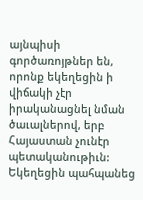այնպիսի գործառոյթներ են, որոնք եկեղեցին ի վիճակի չէր իրականացնել նման ծաւալներով, երբ Հայաստան չունէր պետականութիւն: Եկեղեցին պահպանեց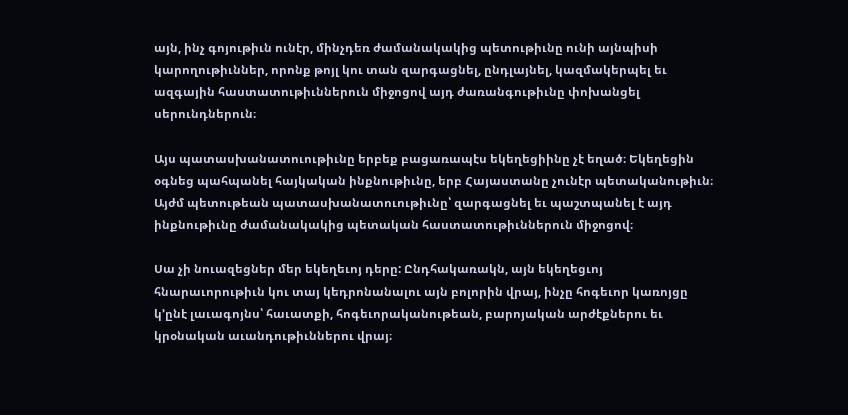այն, ինչ գոյութիւն ունէր, մինչդեռ ժամանակակից պետութիւնը ունի այնպիսի կարողութիւններ, որոնք թոյլ կու տան զարգացնել, ընդլայնել, կազմակերպել եւ ազգային հաստատութիւններուն միջոցով այդ ժառանգութիւնը փոխանցել սերունդներուն։

Այս պատասխանատուութիւնը երբեք բացառապէս եկեղեցիինը չէ եղած։ Եկեղեցին օգնեց պահպանել հայկական ինքնութիւնը, երբ Հայաստանը չունէր պետականութիւն։ Այժմ պետութեան պատասխանատուութիւնը՝ զարգացնել եւ պաշտպանել է այդ ինքնութիւնը ժամանակակից պետական հաստատութիւններուն միջոցով։

Սա չի նուազեցներ մեր եկեղեւոյ դերը: Ընդհակառակն, այն եկեղեցւոյ հնարաւորութիւն կու տայ կեդրոնանալու այն բոլորին վրայ, ինչը հոգեւոր կառոյցը կ՚ընէ լաւագոյնս՝ հաւատքի, հոգեւորականութեան, բարոյական արժէքներու եւ կրօնական աւանդութիւններու վրայ։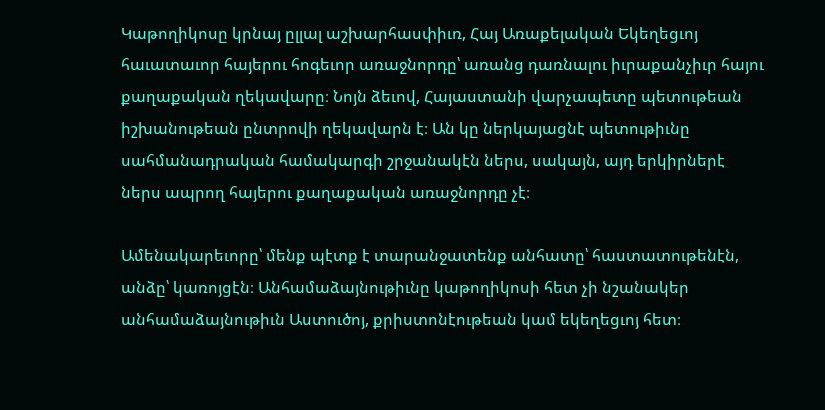Կաթողիկոսը կրնայ ըլլալ աշխարհասփիւռ, Հայ Առաքելական Եկեղեցւոյ հաւատաւոր հայերու հոգեւոր առաջնորդը՝ առանց դառնալու իւրաքանչիւր հայու քաղաքական ղեկավարը։ Նոյն ձեւով, Հայաստանի վարչապետը պետութեան իշխանութեան ընտրովի ղեկավարն է։ Ան կը ներկայացնէ պետութիւնը սահմանադրական համակարգի շրջանակէն ներս, սակայն, այդ երկիրներէ ներս ապրող հայերու քաղաքական առաջնորդը չէ։

Ամենակարեւորը՝ մենք պէտք է տարանջատենք անհատը՝ հաստատութենէն, անձը՝ կառոյցէն։ Անհամաձայնութիւնը կաթողիկոսի հետ չի նշանակեր անհամաձայնութիւն Աստուծոյ, քրիստոնէութեան կամ եկեղեցւոյ հետ։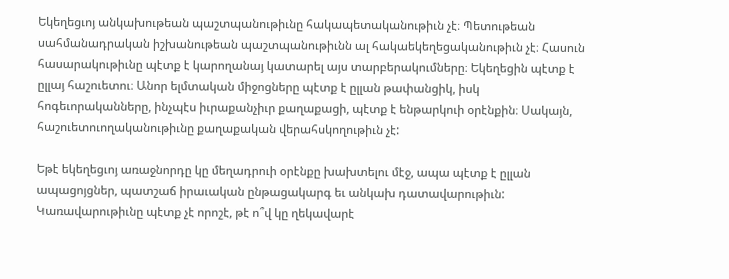Եկեղեցւոյ անկախութեան պաշտպանութիւնը հակապետականութիւն չէ։ Պետութեան սահմանադրական իշխանութեան պաշտպանութիւնն ալ հակաեկեղեցականութիւն չէ։ Հասուն հասարակութիւնը պէտք է կարողանայ կատարել այս տարբերակումները։ Եկեղեցին պէտք է ըլլայ հաշուետու։ Անոր ելմտական միջոցները պէտք է ըլլան թափանցիկ, իսկ հոգեւորականները, ինչպէս իւրաքանչիւր քաղաքացի, պէտք է ենթարկուի օրէնքին։ Սակայն, հաշուետուողականութիւնը քաղաքական վերահսկողութիւն չէ:

Եթէ եկեղեցւոյ առաջնորդը կը մեղադրուի օրէնքը խախտելու մէջ, ապա պէտք է ըլլան ապացոյցներ, պատշաճ իրաւական ընթացակարգ եւ անկախ դատավարութիւն: Կառավարութիւնը պէտք չէ որոշէ, թէ ո՞վ կը ղեկավարէ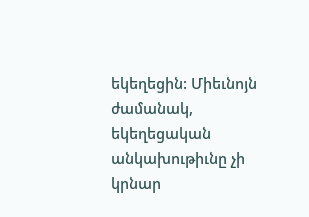եկեղեցին: Միեւնոյն ժամանակ, եկեղեցական անկախութիւնը չի կրնար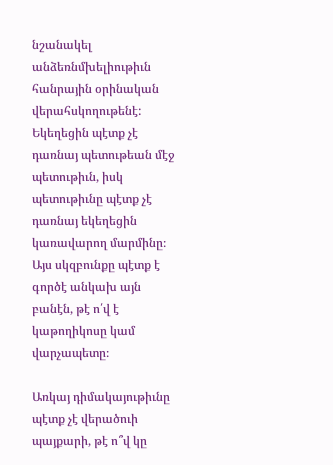նշանակել անձեռնմխելիութիւն հանրային օրինական վերահսկողութենէ: Եկեղեցին պէտք չէ դառնայ պետութեան մէջ պետութիւն, իսկ պետութիւնը պէտք չէ դառնայ եկեղեցին կառավարող մարմինը։ Այս սկզբունքը պէտք է գործէ անկախ այն բանէն, թէ ո՛վ է կաթողիկոսը կամ վարչապետը։

Առկայ դիմակայութիւնը պէտք չէ վերածուի պայքարի, թէ ո՞վ կը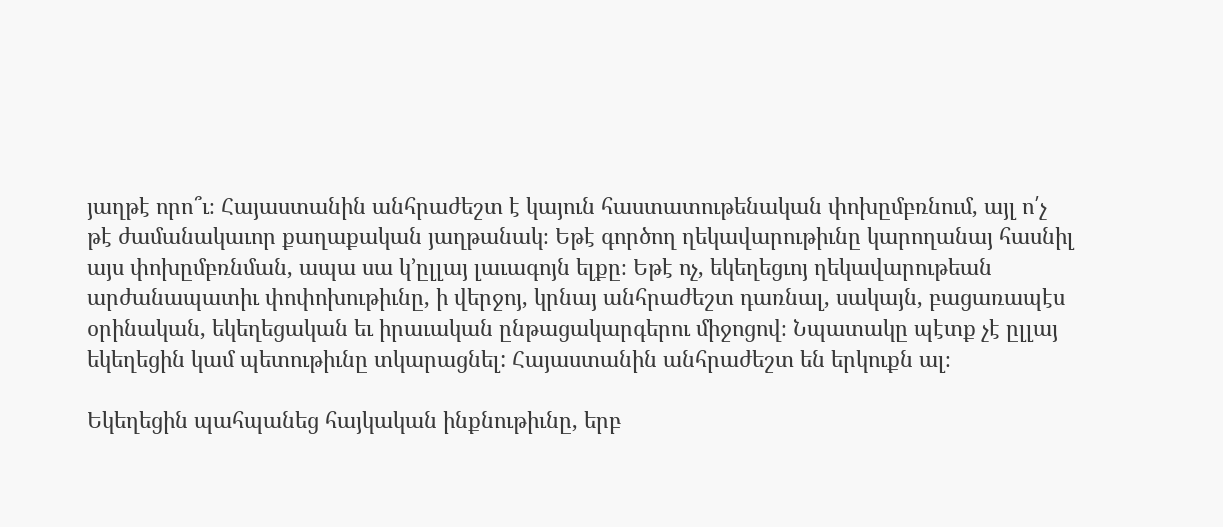յաղթէ որո՞ւ։ Հայաստանին անհրաժեշտ է կայուն հաստատութենական փոխըմբռնում, այլ ո՛չ թէ ժամանակաւոր քաղաքական յաղթանակ։ Եթէ գործող ղեկավարութիւնը կարողանայ հասնիլ այս փոխըմբռնման, ապա սա կ՚ըլլայ լաւագոյն ելքը։ Եթէ ոչ, եկեղեցւոյ ղեկավարութեան արժանապատիւ փոփոխութիւնը, ի վերջոյ, կրնայ անհրաժեշտ դառնալ, սակայն, բացառապէս օրինական, եկեղեցական եւ իրաւական ընթացակարգերու միջոցով։ Նպատակը պէտք չէ ըլլայ եկեղեցին կամ պետութիւնը տկարացնել: Հայաստանին անհրաժեշտ են երկուքն ալ։

Եկեղեցին պահպանեց հայկական ինքնութիւնը, երբ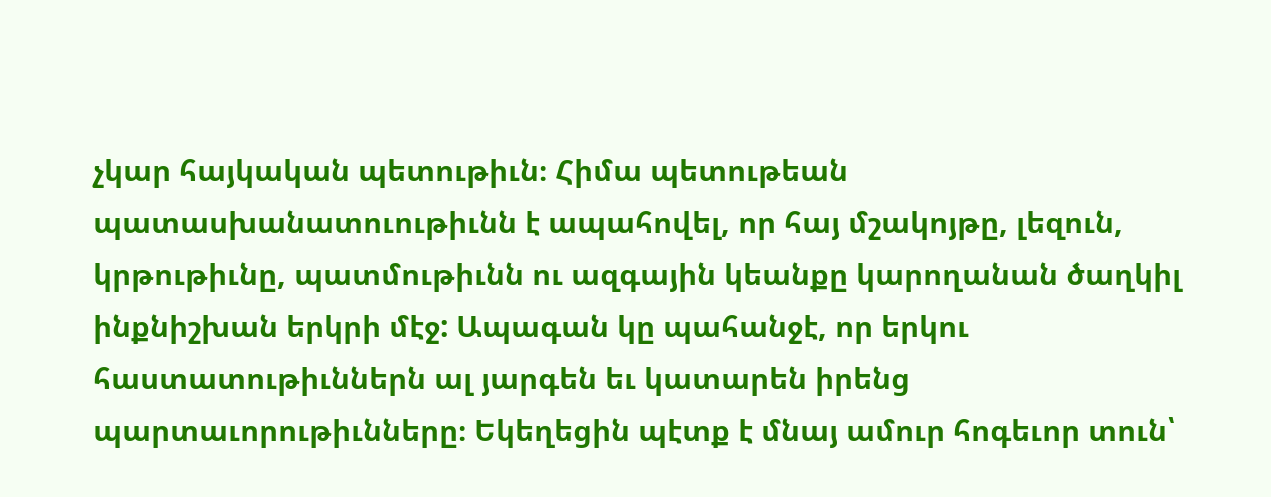չկար հայկական պետութիւն։ Հիմա պետութեան պատասխանատուութիւնն է ապահովել, որ հայ մշակոյթը, լեզուն, կրթութիւնը, պատմութիւնն ու ազգային կեանքը կարողանան ծաղկիլ ինքնիշխան երկրի մէջ: Ապագան կը պահանջէ, որ երկու հաստատութիւններն ալ յարգեն եւ կատարեն իրենց պարտաւորութիւնները։ Եկեղեցին պէտք է մնայ ամուր հոգեւոր տուն՝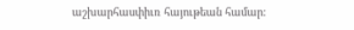աշխարհասփիւռ հայութեան համար: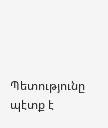Պետությունը պէտք է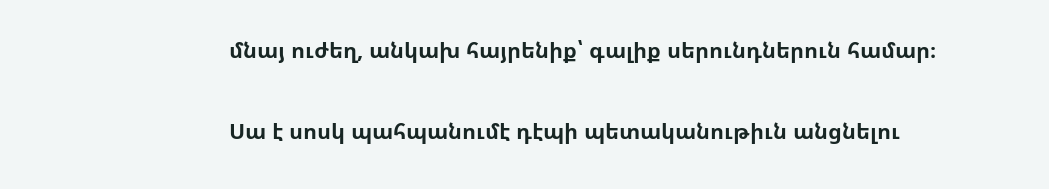մնայ ուժեղ, անկախ հայրենիք՝ գալիք սերունդներուն համար։

Սա է սոսկ պահպանումէ դէպի պետականութիւն անցնելու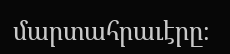մարտահրաւէրը։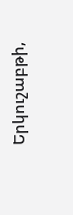Երկուշաբթի,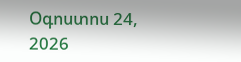Օգոստոս 24, 2026